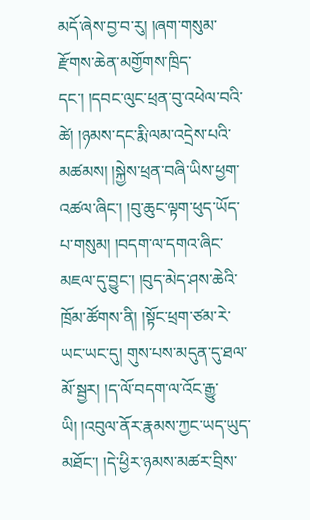མདོ་ཞེས་བྱ་བ་རུ། །ཞག་གསུམ་རྫོགས་ཆེན་མགྱོགས་ཁྲིད་དང་། །དབང་ལུང་ཕྲན་བུ་འཕེལ་བའི་ཚེ། །ཉམས་དང་རྨི་ལམ་འདྲེས་པའི་མཚམས། །སྐྱེས་ཕྲན་བཞི་ཡིས་ཕྱག་འཚལ་ཞིང་། །བུ་ཆུང་ལྟག་ཕུད་ཡོད་པ་གསུམ། །བདག་ལ་དགའ་ཞིང་མཇལ་དུ་བྱུང་། །བུད་མེད་ཤས་ཆེའི་ཁྲོམ་ཚོགས་ནི། །སྟོང་ཕྲག་ཙམ་རེ་ཡང་ཡང་དུ། གུས་པས་མདུན་དུ་ཐལ་མོ་སྦྱར། །ད་ལོ་བདག་ལ་འོང་རྒྱུ་ཡི། །འབུལ་ནོར་རྣམས་ཀྱང་ཡད་ཡུད་མཐོང་། །དེ་ཕྱིར་ཉམས་མཚར་བྲིས་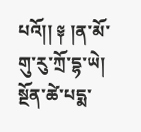པའོ།། ༈ །ན་མོ་གུ་རུ་ཀྲོ་དྷ་ཡེ། སྔོན་ཚེ་པདྨ་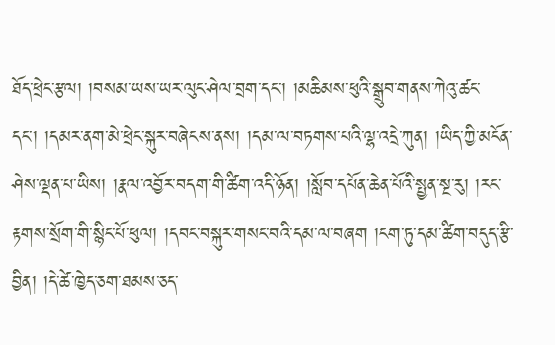ཐོད་ཕྲེང་རྩལ། །བསམ་ཡས་ཡར་ལུང་ཤེལ་བྲག་དང་། །མཆིམས་ཕུའི་སྒྲུབ་གནས་ཀེའུ་ཚང་དང་། །དམར་ནག་མེ་ཕྲེང་སྐུར་བཞེངས་ནས། །དམ་ལ་བཏགས་པའི་ལྷ་འདྲེ་ཀུན། །ཡིད་ཀྱི་མངོན་ཤེས་ལྡན་པ་ཡིས། །རྣལ་འབྱོར་བདག་གི་ཚིག་འདི་ཉོན། །སློབ་དཔོན་ཆེན་པོའི་སྤྱན་སྔ་རུ། །རང་རྟགས་སྲོག་གི་སྙིང་པོ་ཕུལ། །དབང་བསྐུར་གསང་བའི་དམ་ལ་བཞག །ངག་ཏུ་དམ་ཚིག་བདུད་རྩི་བྱིན། །དེ་ཚེ་ཁྱེད་ཅག་ཐམས་ཅད་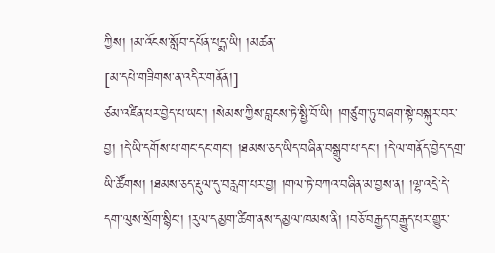ཀྱིས། །མ་འོངས་སློབ་དཔོན་པདྨ་ཡི། །མཚན་
[མ་དཔེ་གཟིགས་ན་འདིར་གནོན།]
ཙམ་འཛིན་པར་བྱེད་པ་ཡང་། །སེམས་ཀྱིས་བླངས་ཏེ་སྤྱི་བོ་ཡི། །གཙུག་ཏུ་བཞག་སྟེ་བསྐུར་བར་བྱ། །དེ་ཡི་དགོས་པ་གང་དང་གང་། །ཐམས་ཅད་ཡིད་བཞིན་བསྒྲུབ་པ་དང་། །དེ་ལ་གནོད་བྱེད་དགྲ་ཡི་ཚོགས། །ཐམས་ཅད་རྡུལ་དུ་བརླག་པར་བྱ། །གལ་ཏེ་བཀའ་བཞིན་མ་བྱས་ན། །ལྷ་འདྲེ་དེ་དག་ལུས་སྲོག་སྙིང་། །རུལ་དམྱག་ཚིག་ནས་དམྱལ་ཁམས་ནི། །བཅོ་བརྒྱད་བརྒྱུད་པར་གྱུར་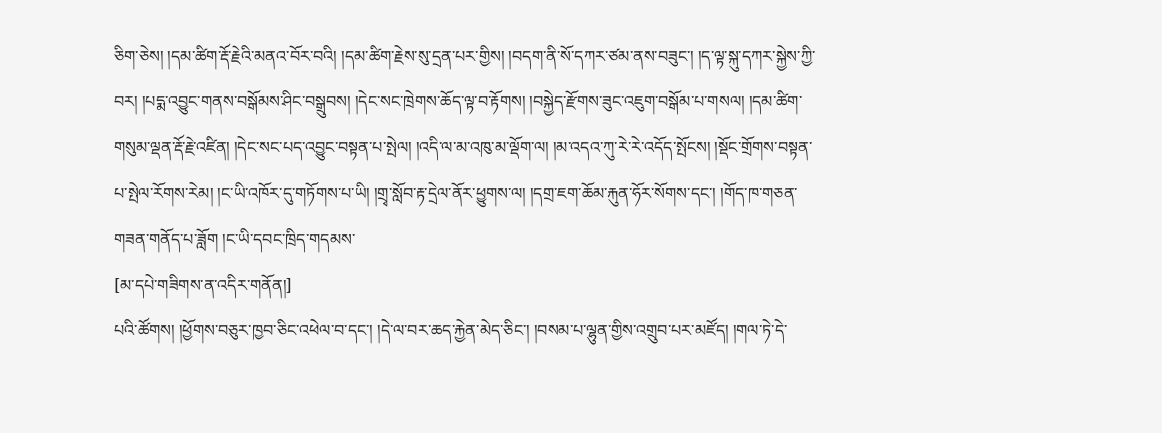ཅིག་ཅེས། །དམ་ཚིག་རྡོ་རྗེའི་མནའ་བོར་བའི། །དམ་ཚིག་རྗེས་སུ་དྲན་པར་གྱིས། །བདག་ནི་སོ་དཀར་ཙམ་ནས་བཟུང་། །ད་ལྟ་སྐུ་དཀར་སྐྱེས་ཀྱི་བར། །པདྨ་འབྱུང་གནས་བསྒོམས་ཤིང་བསྒྲུབས། །དེང་སང་ཁྲེགས་ཆོད་ལྟ་བ་རྟོགས། །བསྐྱེད་རྫོགས་ཟུང་འཇུག་བསྒོམ་པ་གསལ། །དམ་ཚིག་གསུམ་ལྡན་རྡོ་རྗེ་འཛིན། །དེང་སང་པད་འབྱུང་བསྟན་པ་སྤེལ། །འདི་ལ་མ་འཁུ་མ་ལྡོག་ལ། །མ་འདའ་ཀུ་རེ་རེ་འདོད་སྤོངས། །སྡོང་གྲོགས་བསྟན་པ་སྤེལ་རོགས་རེམ། །ང་ཡི་འཁོར་དུ་གཏོགས་པ་ཡི། །གྲྭ་སློབ་རྟ་དྲེལ་ནོར་ཕྱུགས་ལ། །དགྲ་ཇག་ཆོམ་རྐུན་ཧོར་སོགས་དང་། །གོད་ཁ་གཅན་གཟན་གནོད་པ་ཟློག །ང་ཡི་དབང་ཁྲིད་གདམས་
[མ་དཔེ་གཟིགས་ན་འདིར་གནོན།]
པའི་ཚོགས། །ཕྱོགས་བཅུར་ཁྱབ་ཅིང་འཕེལ་བ་དང་། །དེ་ལ་བར་ཆད་རྐྱེན་མེད་ཅིང་། །བསམ་པ་ལྷུན་གྱིས་འགྲུབ་པར་མཛོད། །གལ་ཏེ་དེ་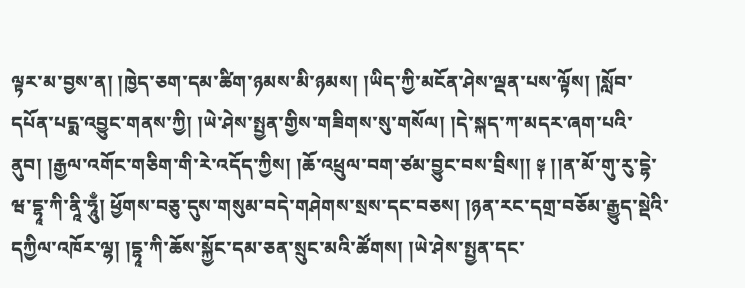ལྟར་མ་བྱས་ན། །ཁྱེད་ཅག་དམ་ཚིག་ཉམས་མི་ཉམས། །ཡིད་ཀྱི་མངོན་ཤེས་ལྡན་པས་ལྟོས། །སློབ་དཔོན་པདྨ་འབྱུང་གནས་ཀྱི། །ཡེ་ཤེས་སྤྱན་གྱིས་གཟིགས་སུ་གསོལ། །དེ་སྐད་ཀ་མདར་ཞག་པའི་ནུབ། །རྒྱལ་འགོང་གཅིག་གི་རེ་འདོད་ཀྱིས། །ཆོ་འཕྲུལ་བག་ཙམ་བྱུང་བས་བྲིས།། ༈ །།ན་མོ་གུ་རུ་དྷེ་ཝ་དྷཱ་ཀི་ནཱི་ཧཱུྃ། ཕྱོགས་བཅུ་དུས་གསུམ་བདེ་གཤེགས་སྲས་དང་བཅས། །ཉན་རང་དགྲ་བཅོམ་རྒྱུད་སྡེའི་དཀྱིལ་འཁོར་ལྷ། །དྷཱ་ཀི་ཆོས་སྐྱོང་དམ་ཅན་སྲུང་མའི་ཚོགས། །ཡེ་ཤེས་སྤྱན་དང་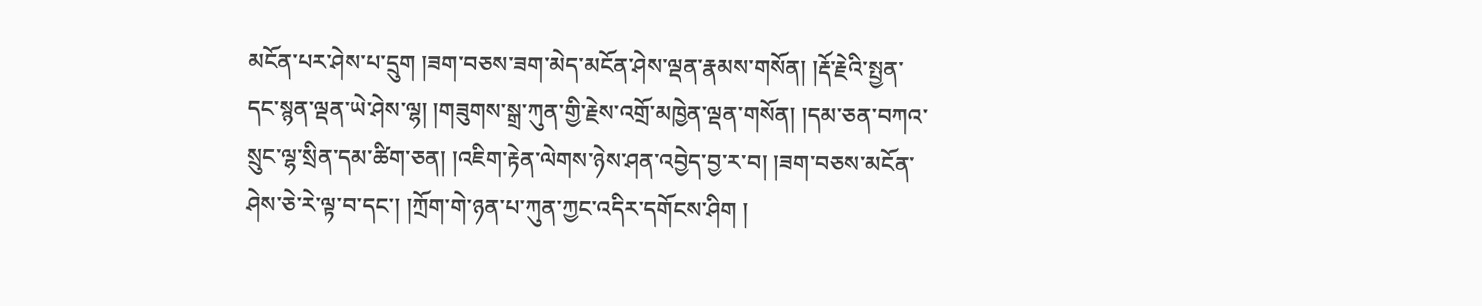མངོན་པར་ཤེས་པ་དྲུག །ཟག་བཅས་ཟག་མེད་མངོན་ཤེས་ལྡན་རྣམས་གསོན། །རྡོ་རྗེའི་སྤྱན་དང་སྙན་ལྡན་ཡེ་ཤེས་ལྷ། །གཟུགས་སྒྲ་ཀུན་གྱི་རྗེས་འགྲོ་མཁྱེན་ལྡན་གསོན། །དམ་ཅན་བཀའ་སྲུང་ལྷ་སྲིན་དམ་ཚིག་ཅན། །འཇིག་རྟེན་ལེགས་ཉེས་ཤན་འབྱེད་བྱ་ར་བ། །ཟག་བཅས་མངོན་ཤེས་ཅེ་རེ་ལྟ་བ་དང་། །ཀྲོག་གེ་ཉན་པ་ཀུན་ཀྱང་འདིར་དགོངས་ཤིག །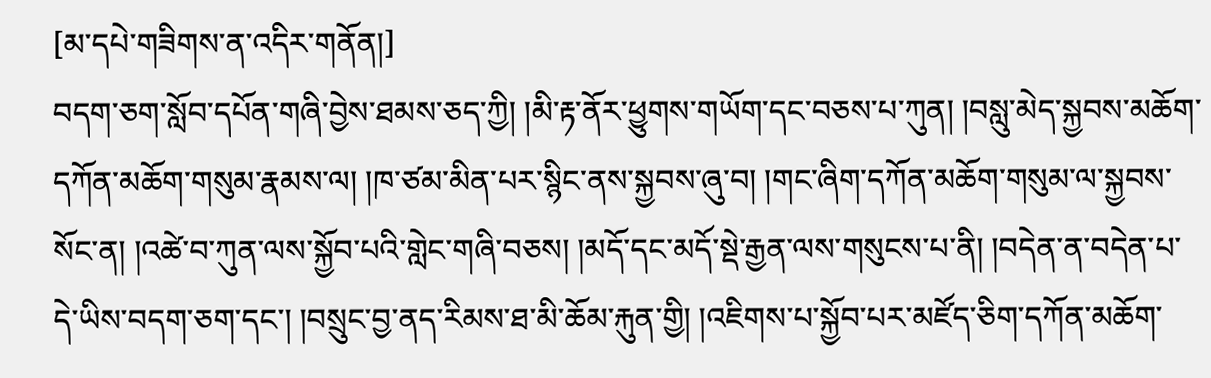[མ་དཔེ་གཟིགས་ན་འདིར་གནོན།]
བདག་ཅག་སློབ་དཔོན་གཞི་བྱེས་ཐམས་ཅད་ཀྱི། །མི་རྟ་ནོར་ཕྱུགས་གཡོག་དང་བཅས་པ་ཀུན། །བསླུ་མེད་སྐྱབས་མཆོག་དཀོན་མཆོག་གསུམ་རྣམས་ལ། །ཁ་ཙམ་མིན་པར་སྙིང་ནས་སྐྱབས་ཞུ་བ། །གང་ཞིག་དཀོན་མཆོག་གསུམ་ལ་སྐྱབས་སོང་ན། །འཚེ་བ་ཀུན་ལས་སྐྱོབ་པའི་གླེང་གཞི་བཅས། །མདོ་དང་མདོ་སྡེ་རྒྱན་ལས་གསུངས་པ་ནི། །བདེན་ན་བདེན་པ་དེ་ཡིས་བདག་ཅག་དང་། །བསྲུང་བྱ་ནད་རིམས་ཐ་མི་ཆོམ་རྐུན་གྱི། །འཇིགས་པ་སྐྱོབ་པར་མཛོད་ཅིག་དཀོན་མཆོག་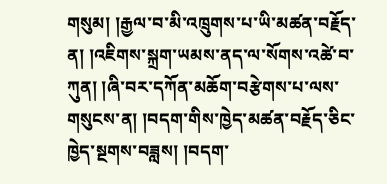གསུམ། །རྒྱལ་བ་མི་འཁྲུགས་པ་ཡི་མཚན་བརྗོད་ན། །འཇིགས་སྐྲག་ཡམས་ནད་ལ་སོགས་འཚེ་བ་ཀུན། །ཞི་བར་དཀོན་མཆོག་བརྩེགས་པ་ལས་གསུངས་ན། །བདག་གིས་ཁྱེད་མཚན་བརྗོད་ཅིང་ཁྱེད་སྔགས་བཟླས། །བདག་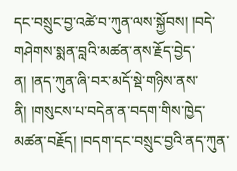དང་བསྲུང་བྱ་འཚེ་བ་ཀུན་ལས་སྐྱོབས། །བདེ་གཤེགས་སྨན་བླའི་མཚན་ནས་རྗོད་བྱེད་ན། །ནད་ཀུན་ཞི་བར་མདོ་སྡེ་གཉིས་ནས་ནི། །གསུངས་པ་བདེན་ན་བདག་གིས་ཁྱེད་མཚན་བརྗོད། །བདག་དང་བསྲུང་བྱའི་ནད་ཀུན་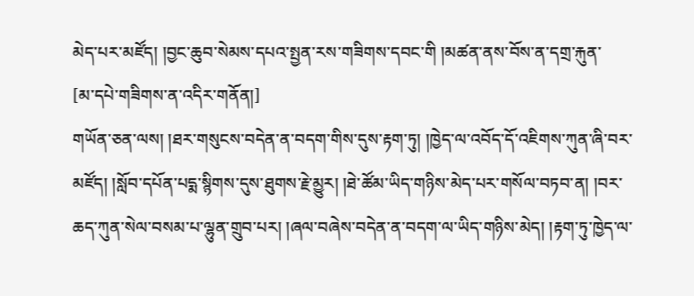མེད་པར་མཛོད། །བྱང་ཆུབ་སེམས་དཔའ་སྤྱན་རས་གཟིགས་དབང་གི །མཚན་ནས་བོས་ན་དགྲ་རྐུན་
[མ་དཔེ་གཟིགས་ན་འདིར་གནོན།]
གཡོན་ཅན་ལས། །ཐར་གསུངས་བདེན་ན་བདག་གིས་དུས་རྟག་ཏུ། །ཁྱེད་ལ་འབོད་དོ་འཇིགས་ཀུན་ཞི་བར་མཛོད། །སློབ་དཔོན་པདྨ་སྙིགས་དུས་ཐུགས་རྗེ་མྱུར། །ཐེ་ཚོམ་ཡིད་གཉིས་མེད་པར་གསོལ་བཏབ་ན། །བར་ཆད་ཀུན་སེལ་བསམ་པ་ལྷུན་གྲུབ་པར། །ཞལ་བཞེས་བདེན་ན་བདག་ལ་ཡིད་གཉིས་མེད། །རྟག་ཏུ་ཁྱེད་ལ་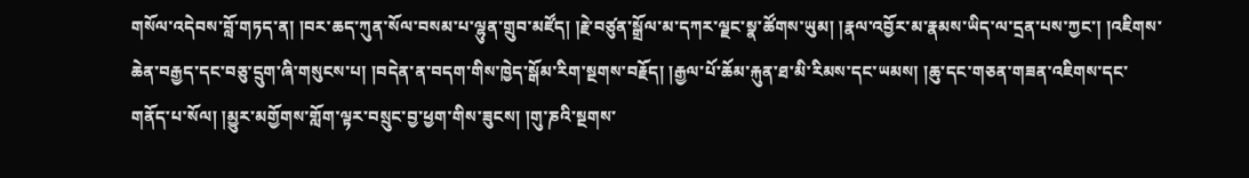གསོལ་འདེབས་བློ་གཏད་ན། །བར་ཆད་ཀུན་སོལ་བསམ་པ་ལྷུན་གྲུབ་མཛོད། །རྗེ་བཙུན་སྒྲོལ་མ་དཀར་ལྗང་སྣ་ཚོགས་ཡུམ། །རྣལ་འབྱོར་མ་རྣམས་ཡིད་ལ་དྲན་པས་ཀྱང་། །འཇིགས་ཆེན་བརྒྱད་དང་བཅུ་དྲུག་ཞི་གསུངས་པ། །བདེན་ན་བདག་གིས་ཁྱེད་སྒོམ་རིག་སྔགས་བརྗོད། །རྒྱལ་པོ་ཆོམ་རྐུན་ཐ་མི་རིམས་དང་ཡམས། །ཆུ་དང་གཅན་གཟན་འཇིགས་དང་གནོད་པ་སོལ། །མྱུར་མགྱོགས་གློག་ལྟར་བསྲུང་བྱ་ཕྱག་གིས་ཟུངས། །གུ་ཎའི་སྔགས་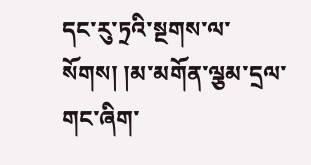དང་རུ་ཏྲའི་སྔགས་ལ་སོགས། །མ་མགོན་ལྕམ་དྲལ་གང་ཞིག་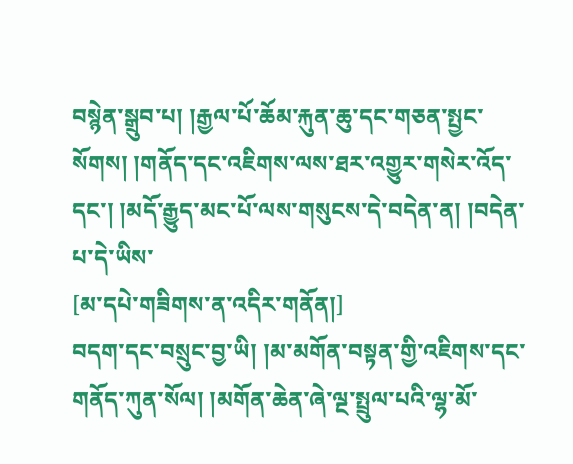བསྙེན་སྒྲུབ་པ། །རྒྱལ་པོ་ཆོམ་རྐུན་ཆུ་དང་གཅན་སྤྱང་སོགས། །གནོད་དང་འཇིགས་ལས་ཐར་འགྱུར་གསེར་འོད་དང་། །མདོ་རྒྱུད་མང་པོ་ལས་གསུངས་དེ་བདེན་ན། །བདེན་པ་དེ་ཡིས་
[མ་དཔེ་གཟིགས་ན་འདིར་གནོན།]
བདག་དང་བསྲུང་བྱ་ཡི། །མ་མགོན་བསྟན་གྱི་འཇིགས་དང་གནོད་ཀུན་སོལ། །མགོན་ཆེན་ཞེ་ལྔ་སྤྲུལ་པའི་ལྷ་མོ་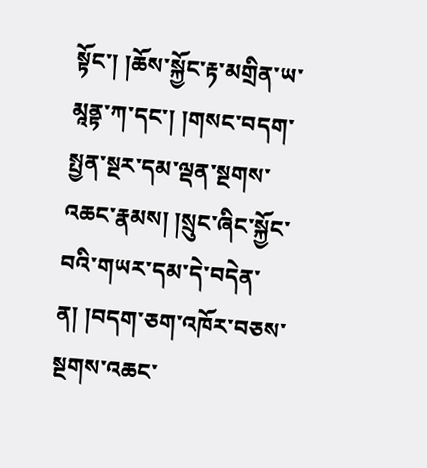སྟོང་། །ཆོས་སྐྱོང་རྟ་མགྲིན་ཡ་མཱནྟ་ཀ་དང་། །གསང་བདག་སྤྱན་སྔར་དམ་ལྡན་སྔགས་འཆང་རྣམས། །སྲུང་ཞིང་སྐྱོང་བའི་གཡར་དམ་དེ་བདེན་ན། །བདག་ཅག་འཁོར་བཅས་སྔགས་འཆང་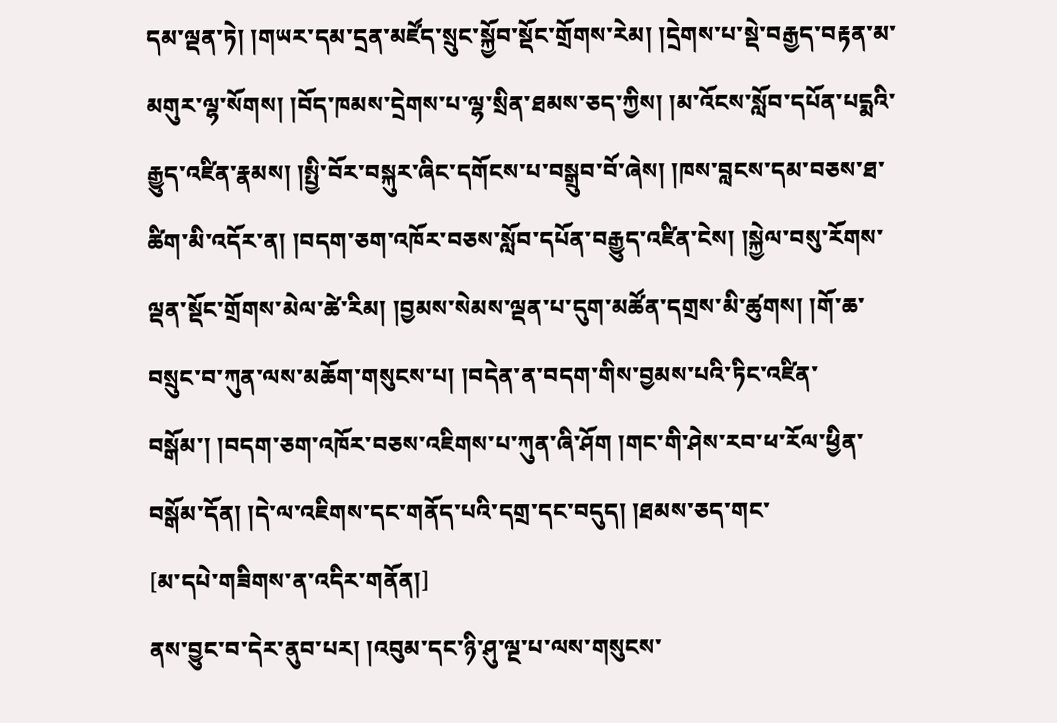དམ་ལྡན་ཏེ། །གཡར་དམ་དྲན་མཛོད་སྲུང་སྐྱོབ་སྡོང་གྲོགས་རེམ། །དྲེགས་པ་སྡེ་བརྒྱད་བརྟན་མ་མགུར་ལྷ་སོགས། །བོད་ཁམས་དྲེགས་པ་ལྷ་སྲིན་ཐམས་ཅད་ཀྱིས། །མ་འོངས་སློབ་དཔོན་པདྨའི་རྒྱུད་འཛིན་རྣམས། །སྤྱི་བོར་བསྐུར་ཞིང་དགོངས་པ་བསྒྲུབ་བོ་ཞེས། །ཁས་བླངས་དམ་བཅས་ཐ་ཚིག་མི་འདོར་ན། །བདག་ཅག་འཁོར་བཅས་སློབ་དཔོན་བརྒྱུད་འཛིན་ངེས། །སྐྱེལ་བསུ་རོགས་ལྡན་སྡོང་གྲོགས་མེལ་ཚེ་རིམ། །བྱམས་སེམས་ལྡན་པ་དུག་མཚོན་དགྲས་མི་ཚུགས། །གོ་ཆ་བསྲུང་བ་ཀུན་ལས་མཆོག་གསུངས་པ། །བདེན་ན་བདག་གིས་བྱམས་པའི་ཏིང་འཛིན་བསྒོམ་། །བདག་ཅག་འཁོར་བཅས་འཇིགས་པ་ཀུན་ཞི་ཤོག །གང་གི་ཤེས་རབ་ཕ་རོལ་ཕྱིན་བསྒོམ་དོན། །དེ་ལ་འཇིགས་དང་གནོད་པའི་དགྲ་དང་བདུད། །ཐམས་ཅད་གང་
[མ་དཔེ་གཟིགས་ན་འདིར་གནོན།]
ནས་བྱུང་བ་དེར་ནུབ་པར། །འབུམ་དང་ཉི་ཤུ་ལྔ་པ་ལས་གསུངས་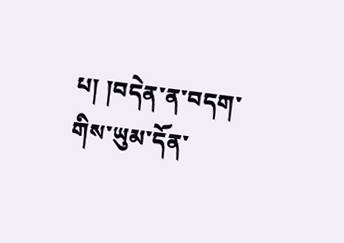པ། །བདེན་ན་བདག་གིས་ཡུམ་དོན་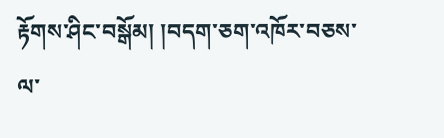རྟོགས་ཤིང་བསྒོམ། །བདག་ཅག་འཁོར་བཅས་ལ་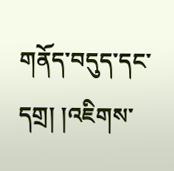གནོད་བདུད་དང་དགྲ། །འཇིགས་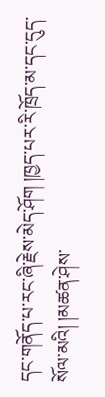དང་གནོད་པ་རང་ཞི་རྗེས་མེད་ཤོག །ཁྱད་པར་རི་ཁྲོད་མ་དང་དུད་སོལ་མའི། །མཚན་ཤེས་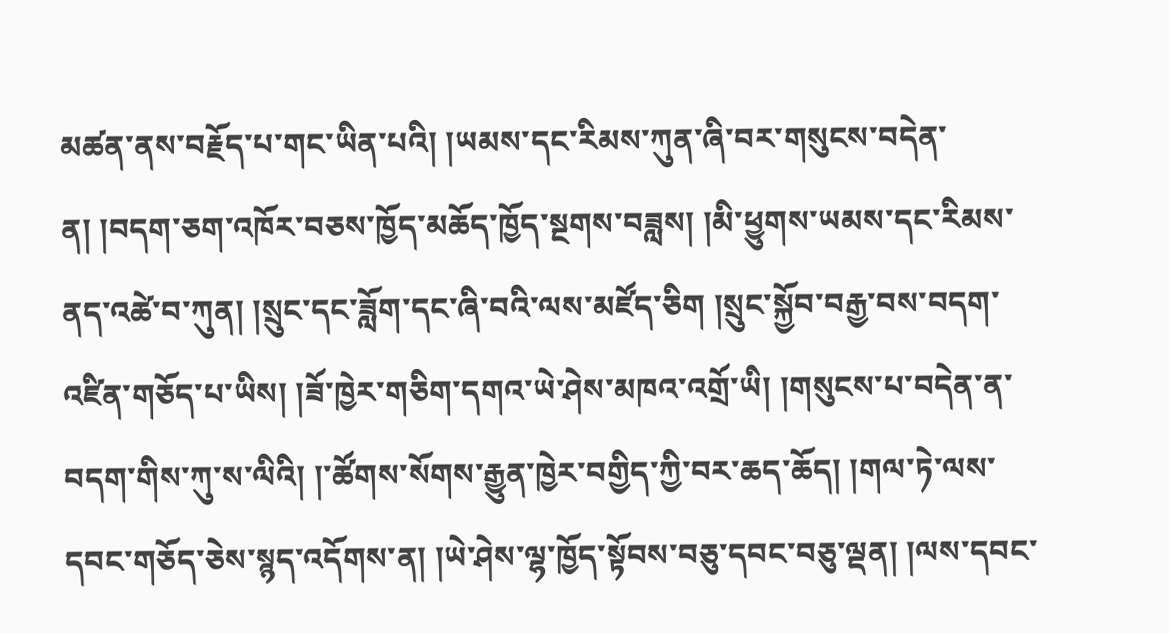མཚན་ནས་བརྗོད་པ་གང་ཡིན་པའི། །ཡམས་དང་རིམས་ཀུན་ཞི་བར་གསུངས་བདེན་ན། །བདག་ཅག་འཁོར་བཅས་ཁྱོད་མཆོད་ཁྱོད་སྔགས་བཟླས། །མི་ཕྱུགས་ཡམས་དང་རིམས་ནད་འཚེ་བ་ཀུན། །སྲུང་དང་ཟློག་དང་ཞི་བའི་ལས་མཛོད་ཅིག །སྲུང་སྐྱོབ་བརྒྱ་བས་བདག་འཛིན་གཅོད་པ་ཡིས། །ཟོ་ཁྱེར་གཅིག་དགའ་ཡེ་ཤེས་མཁའ་འགྲོ་ཡི། །གསུངས་པ་བདེན་ན་བདག་གིས་ཀུ་ས་ལིའི། །་ཚོགས་སོགས་རྒྱུན་ཁྱེར་བགྱིད་ཀྱི་བར་ཆད་ཆོད། །གལ་ཏེ་ལས་དབང་གཅོད་ཅེས་སྙད་འདོགས་ན། །ཡེ་ཤེས་ལྷ་ཁྱོད་སྟོབས་བཅུ་དབང་བཅུ་ལྡན། །ལས་དབང་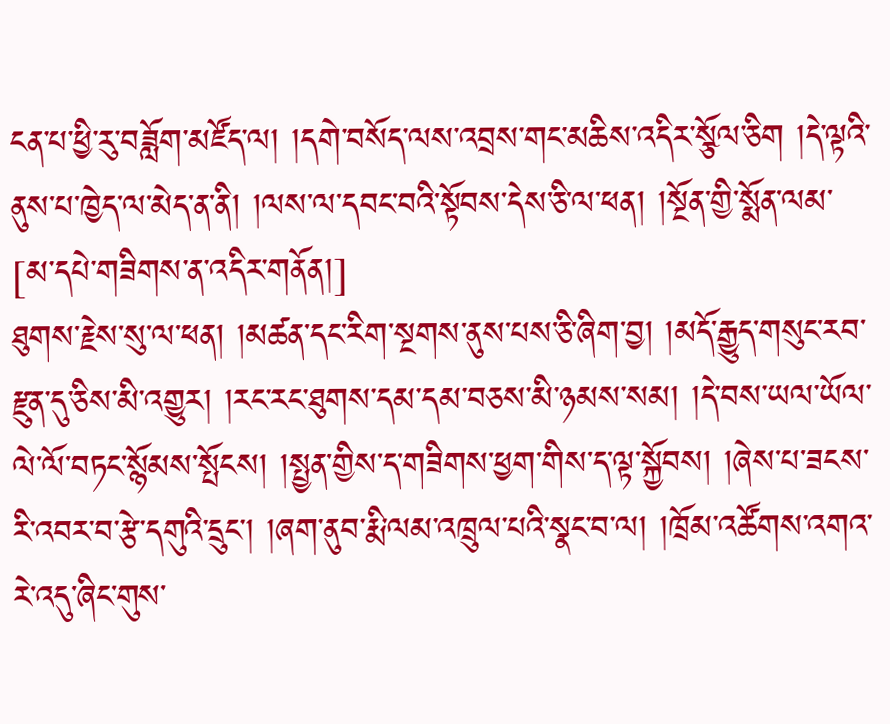ངན་པ་ཕྱི་རུ་བཟློག་མཛོད་ལ། །དགེ་བསོད་ལས་འབྲས་གང་མཆིས་འདིར་སྩོལ་ཅིག །དེ་ལྟའི་ནུས་པ་ཁྱེད་ལ་མེད་ན་ནི། །ལས་ལ་དབང་བའི་སྟོབས་དེས་ཅི་ལ་ཕན། །སྔོན་གྱི་སྨོན་ལམ་
[མ་དཔེ་གཟིགས་ན་འདིར་གནོན།]
ཐུགས་རྗེས་སུ་ལ་ཕན། །མཚན་དང་རིག་སྔགས་ནུས་པས་ཅི་ཞིག་བྱ། །མདོ་རྒྱུད་གསུང་རབ་རྫུན་དུ་ཅིས་མི་འགྱུར། །རང་རང་ཐུགས་དམ་དམ་བཅས་མི་ཉམས་སམ། །དེ་བས་ཡལ་ཡོལ་ལེ་ལོ་བཏང་སྙོམས་སྤོངས། །སྤྱན་གྱིས་ད་གཟིགས་ཕྱག་གིས་ད་ལྟ་སྐྱོབས། །ཞེས་པ་ཟངས་རི་འབར་བ་རྩེ་དགུའི་དྲུང་། །ཞག་ནུབ་རྨི་ལམ་འཁྲུལ་པའི་སྣང་བ་ལ། །ཁྲོམ་འཚོགས་འགའ་རེ་འདུ་ཞིང་གུས་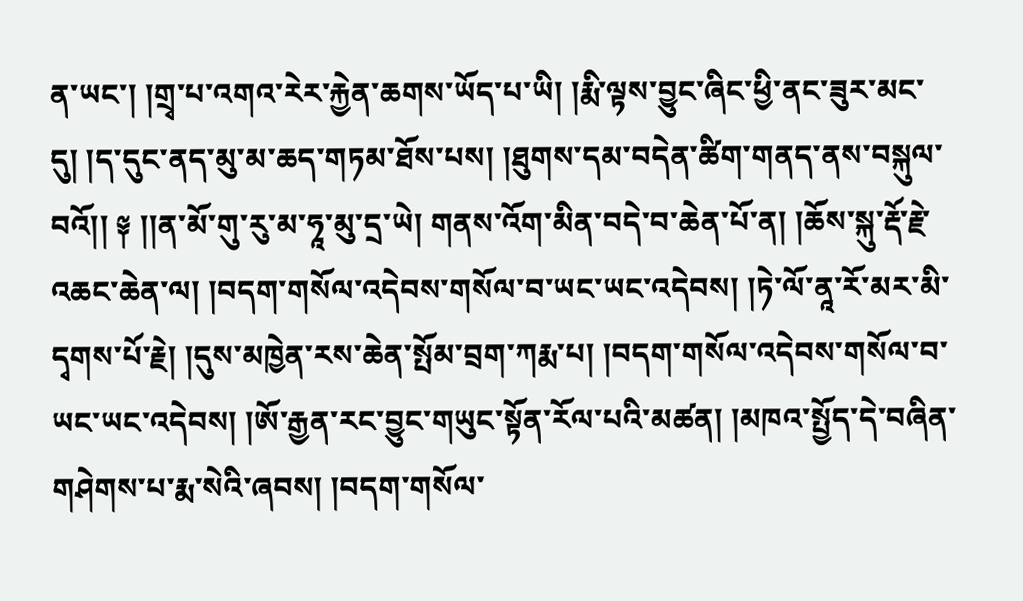ན་ཡང་། །གྲྭ་པ་འགའ་རེར་རྐྱེན་ཆགས་ཡོད་པ་ཡི། །རྨི་ལྟས་བྱུང་ཞིང་ཕྱི་ནང་ཟུར་མང་དུ། །ད་དུང་ནད་མུ་མ་ཆད་གཏམ་ཐོས་པས། །ཐུགས་དམ་བདེན་ཚིག་གནད་ནས་བསྐུལ་བའོ།། ༈ །།ན་མོ་གུ་རུ་མ་ཧཱ་མུ་དྲ་ཡེ། གནས་འོག་མིན་བདེ་བ་ཆེན་པོ་ན། །ཆོས་སྐུ་རྡོ་རྗེ་འཆང་ཆེན་ལ། །བདག་གསོལ་འདེབས་གསོལ་བ་ཡང་ཡང་འདེབས། །ཏེ་ལོ་ནཱ་རོ་མར་མི་དྭགས་པོ་རྗེ། །དུས་མཁྱེན་རས་ཆེན་སྤོམ་བྲག་ཀརྨ་པ། །བདག་གསོལ་འདེབས་གསོལ་བ་ཡང་ཡང་འདེབས། །ཨོ་རྒྱན་རང་བྱུང་གཡུང་སྟོན་རོལ་པའི་མཚན། །མཁའ་སྤྱོད་དེ་བཞིན་གཤེགས་པ་རྨ་སེའི་ཞབས། །བདག་གསོལ་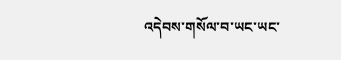འདེབས་གསོལ་བ་ཡང་ཡང་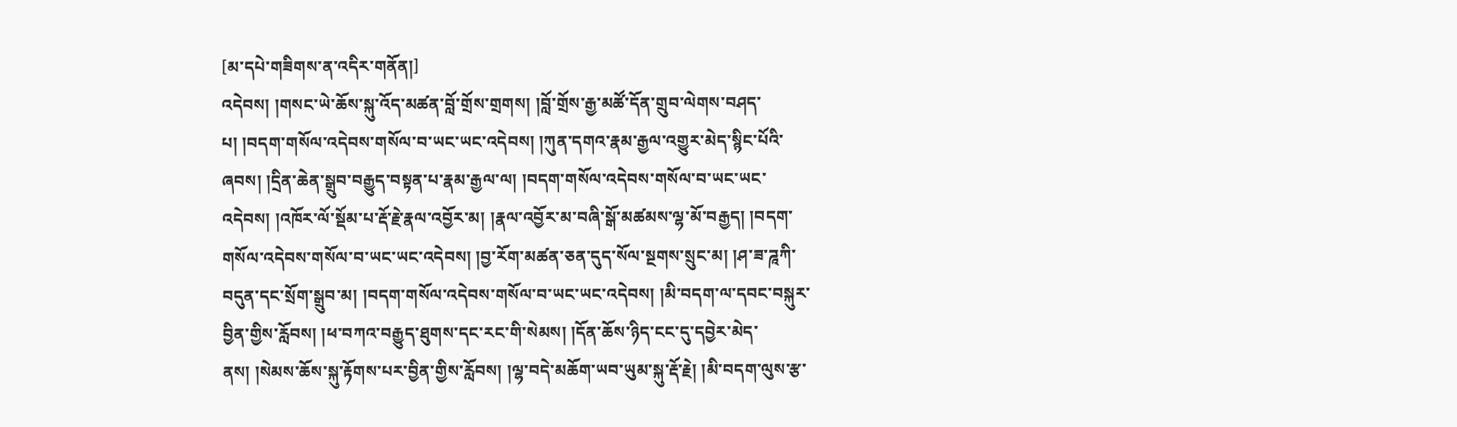[མ་དཔེ་གཟིགས་ན་འདིར་གནོན།]
འདེབས། །གསང་ཡེ་ཆོས་སྐུ་འོད་མཚན་བློ་གྲོས་གྲགས། །བློ་གྲོས་རྒྱ་མཚོ་དོན་གྲུབ་ལེགས་བཤད་པ། །བདག་གསོལ་འདེབས་གསོལ་བ་ཡང་ཡང་འདེབས། །ཀུན་དགའ་རྣམ་རྒྱལ་འགྱུར་མེད་སྙིང་པོའི་ཞབས། །དྲིན་ཆེན་སྒྲུབ་བརྒྱུད་བསྟན་པ་རྣམ་རྒྱལ་ལ། །བདག་གསོལ་འདེབས་གསོལ་བ་ཡང་ཡང་འདེབས། །འཁོར་ལོ་སྡོམ་པ་རྡོ་རྗེ་རྣལ་འབྱོར་མ། །རྣལ་འབྱོར་མ་བཞི་སྒོ་མཚམས་ལྷ་མོ་བརྒྱད། །བདག་གསོལ་འདེབས་གསོལ་བ་ཡང་ཡང་འདེབས། །བྱ་རོག་མཚན་ཅན་དུད་སོལ་སྔགས་སྲུང་མ། །ཤ་ཟ་ཌཱཀི་བདུན་དང་སྲོག་སྒྲུབ་མ། །བདག་གསོལ་འདེབས་གསོལ་བ་ཡང་ཡང་འདེབས། །མི་བདག་ལ་དབང་བསྐུར་བྱིན་གྱིས་རློབས། །ཕ་བཀའ་བརྒྱུད་ཐུགས་དང་རང་གི་སེམས། །དོན་ཆོས་ཉིད་ངང་དུ་དབྱེར་མེད་ནས། །སེམས་ཆོས་སྐུ་རྟོགས་པར་བྱིན་གྱིས་རློབས། །ལྷ་བདེ་མཆོག་ཡབ་ཡུམ་སྐུ་རྡོ་རྗེ། །མི་བདག་ལུས་རྩ་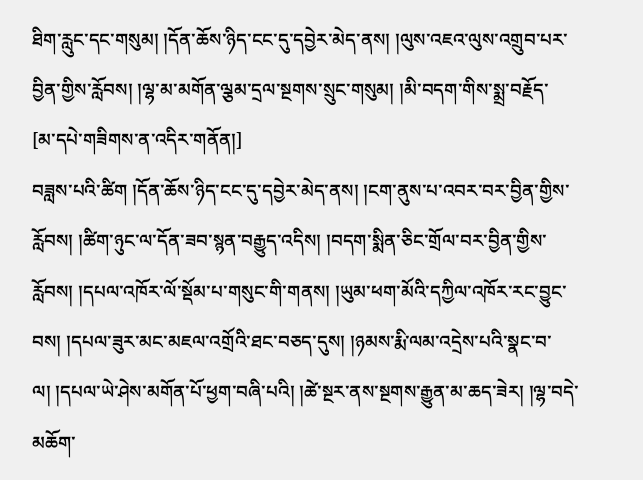ཐིག་རླུང་དང་གསུམ། །དོན་ཆོས་ཉིད་ངང་དུ་དབྱེར་མེད་ནས། །ལུས་འཇའ་ལུས་འགྲུབ་པར་བྱིན་གྱིས་རློབས། །ལྷ་མ་མགོན་ལྕམ་དྲལ་སྔགས་སྲུང་གསུམ། །མི་བདག་གིས་སྨྲ་བརྗོད་
[མ་དཔེ་གཟིགས་ན་འདིར་གནོན།]
བཟླས་པའི་ཚིག །དོན་ཆོས་ཉིད་ངང་དུ་དབྱེར་མེད་ནས། །ངག་ནུས་པ་འབར་བར་བྱིན་གྱིས་རློབས། །ཚིག་ཉུང་ལ་དོན་ཟབ་སྙན་བརྒྱུད་འདིས། །བདག་སྨིན་ཅིང་གྲོལ་བར་བྱིན་གྱིས་རློབས། །དཔལ་འཁོར་ལོ་སྡོམ་པ་གསུང་གི་གནས། །ཡུམ་ཕག་མོའི་དཀྱིལ་འཁོར་རང་བྱུང་བས། །དཔལ་ཟུར་མང་མཇལ་འགྲོའི་ཐང་བཅད་དུས། །ཉམས་རྨི་ལམ་འདྲེས་པའི་སྣང་བ་ལ། །དཔལ་ཡེ་ཤེས་མགོན་པོ་ཕྱག་བཞི་པའི། །ཚེ་སྔར་ནས་སྔགས་རྒྱུན་མ་ཆད་ཟེར། །ལྷ་བདེ་མཆོག་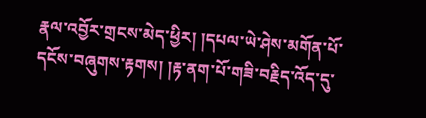རྣལ་འབྱོར་གྲངས་མེད་ཕྱིར། །དཔལ་ཡེ་ཤེས་མགོན་པོ་དངོས་བཞུགས་རྟགས། །རྟ་ནག་པོ་གཟི་བརྗིད་འོད་དུ་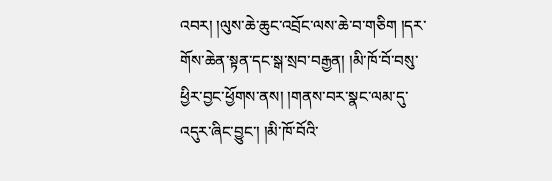འབར། །ལུས་ཆེ་ཆུང་འབྲོང་ལས་ཆེ་བ་གཅིག །དར་གོས་ཆེན་སྟན་དང་སྒ་སྲབ་བརྒྱན། །མི་ཁོ་བོ་བསུ་ཕྱིར་བྱང་ཕྱོགས་ནས། །གནས་བར་སྣང་ལམ་དུ་འདུར་ཞིང་བྱུང་། །མི་ཁོ་བོའི་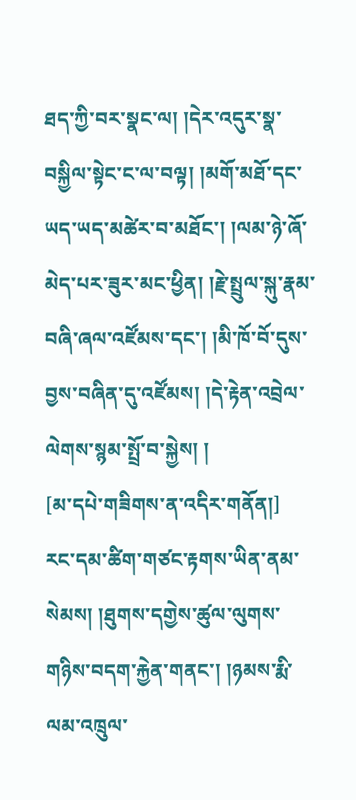ཐད་ཀྱི་བར་སྣང་ལ། །དེར་འདུར་སྣ་བསྐྱིལ་སྟེང་ང་ལ་བལྟ། །མགོ་མཐོ་དང་ཡད་ཡད་མཚེར་བ་མཐོང་། །ལམ་ཉེ་ཞོ་མེད་པར་ཟུར་མང་ཕྱིན། །རྗེ་སྤྲུལ་སྐུ་རྣམ་བཞི་ཞལ་འཛོམས་དང་། །མི་ཁོ་བོ་དུས་བྱས་བཞིན་དུ་འཛོམས། །དེ་རྟེན་འབྲེལ་ལེགས་སྙམ་སྤྲོ་བ་སྐྱེས། །
[མ་དཔེ་གཟིགས་ན་འདིར་གནོན།]
རང་དམ་ཚིག་གཙང་རྟགས་ཡིན་ནམ་སེམས། །ཐུགས་དགྱེས་ཚུལ་ལུགས་གཉིས་བདག་རྐྱེན་གནང་། །ཉམས་རྨི་ལམ་འཁྲུལ་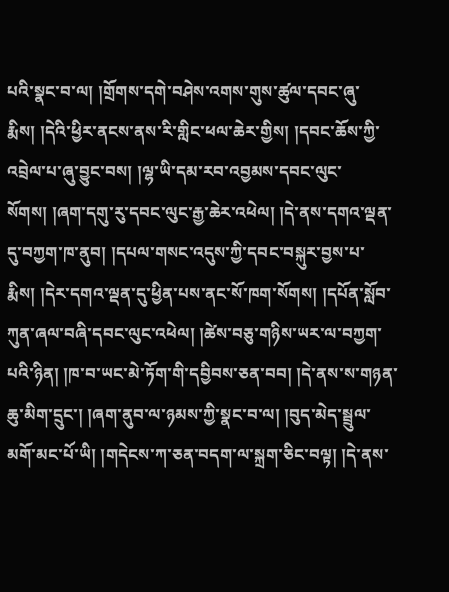པའི་སྣང་བ་ལ། །གྲོགས་དགེ་བཤེས་འགས་གུས་ཚུལ་དབང་ཞུ་རྨིས། །དེའི་ཕྱིར་ནངས་ནས་རི་གླིང་ཕལ་ཆེར་གྱིས། །དབང་ཆོས་ཀྱི་འབྲེལ་པ་ཞུ་བྱུང་བས། །ལྷ་ཡི་དམ་རབ་འབྱམས་དབང་ལུང་སོགས། །ཞག་དགུ་རུ་དབང་ལུང་རྒྱ་ཆེར་འཕེལ། །དེ་ནས་དགའ་ལྡན་དུ་བཀྱག་ཁ་ནུབ། །དཔལ་གསང་འདུས་ཀྱི་དབང་བསྐུར་བྱས་པ་རྨིས། །དེར་དགའ་ལྡན་དུ་ཕྱིན་པས་ནང་སོ་ཁག་སོགས། །དཔོན་སློབ་ཀུན་ཞལ་བཞི་དབང་ལུང་འཕེལ། །ཚེས་བཅུ་གཉིས་ཡར་ལ་བཀྱག་པའི་ཉིན། །ཁ་བ་ཡང་མེ་ཏོག་གི་དབྱིབས་ཅན་བབ། །དེ་ནས་ས་གཉན་ཆུ་མིག་དྲུང་། །ཞག་ནུབ་ལ་ཉམས་ཀྱི་སྣང་བ་ལ། །བུད་མེད་སྦྲུལ་མགོ་མང་པོ་ཡི། །གདེངས་ཀ་ཅན་བདག་ལ་སྐྲག་ཅིང་བལྟ། །དེ་ནས་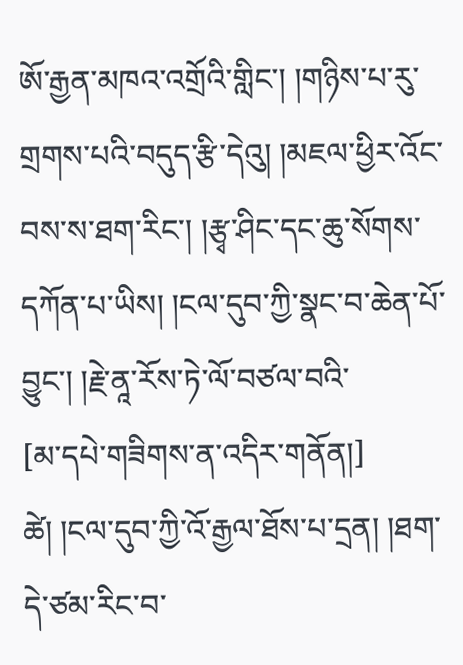ཨོ་རྒྱན་མཁའ་འགྲོའི་གླིང་། །གཉིས་པ་རུ་གྲགས་པའི་བདུད་རྩི་དེའུ། །མཇལ་ཕྱིར་འོང་བས་ས་ཐག་རིང་། །རྩྭ་ཤིང་དང་ཆུ་སོགས་དཀོན་པ་ཡིས། །ངལ་དུབ་ཀྱི་སྣང་བ་ཆེན་པོ་བྱུང་། །རྗེ་ནཱ་རོས་ཏེ་ལོ་བཙལ་བའི་
[མ་དཔེ་གཟིགས་ན་འདིར་གནོན།]
ཚེ། །ངལ་དུབ་ཀྱི་འོ་རྒྱལ་ཐོས་པ་དྲན། །ཐག་དེ་ཙམ་རིང་བ་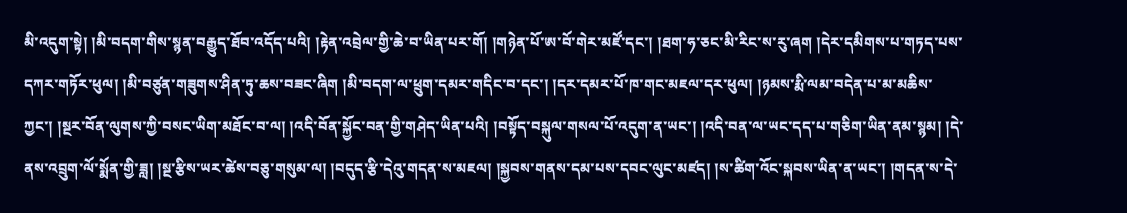མི་འདུག་སྟེ། །མི་བདག་གིས་སྙན་བརྒྱུད་ཐོབ་འདོད་པའི། །རྟེན་འབྲེལ་གྱི་ཆེ་བ་ཡིན་པར་གོ། །གཉེན་པོ་ཨ་བོ་གེར་མཛོ་དང་། །ཐག་ཧ་ཅང་མི་རིང་ས་རུ་ཞག །དེར་དམིགས་པ་གཏད་པས་དཀར་གཏོར་ཕུལ། །མི་བཙུན་གཟུགས་ཤིན་ཏུ་ཆས་བཟང་ཞིག །མི་བདག་ལ་ཕྲུག་དམར་གདིང་བ་དང་། །དར་དམར་པོ་ཁ་གང་མཇལ་དར་ཕུལ། །ཉམས་རྨི་ལམ་བདེན་པ་མ་མཆིས་ཀྱང་། །སྔར་བོན་ལུགས་ཀྱི་བསང་ཡིག་མཐོང་བ་ལ། །འདི་བོན་སྐྱོང་བན་གྱི་གཤེད་ཡིན་པའི། །བསྟོད་བསྐུལ་གསལ་པོ་འདུག་ན་ཡང་། །འདི་བན་ལ་ཡང་དད་པ་གཅིག་ཡིན་ནམ་སྙམ། །དེ་ནས་འབྲུག་ལོ་སྨོན་གྱི་ཟླ། །སྔ་རྩིས་ཡར་ཚེས་བཅུ་གསུམ་ལ། །བདུད་རྩི་དེའུ་གདན་ས་མཇལ། །སྐྱབས་གནས་དམ་པས་དབང་ལུང་མཛད། །ས་ཚིག་འོང་སྐབས་ཡིན་ན་ཡང་། །གདན་ས་དེ་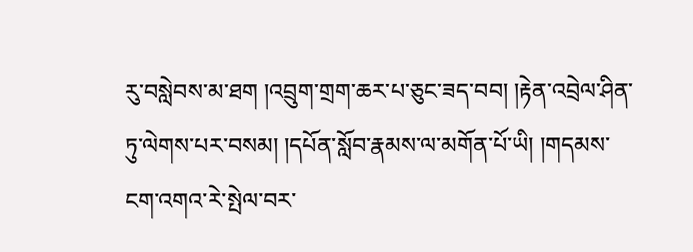རུ་བསླེབས་མ་ཐག །འབྲུག་གྲག་ཆར་པ་ཅུང་ཟད་བབ། །རྟེན་འབྲེལ་ཤིན་ཏུ་ལེགས་པར་བསམ། །དཔོན་སློབ་རྣམས་ལ་མགོན་པོ་ཡི། །གདམས་ངག་འགའ་རེ་སྤེལ་བར་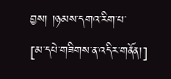བྱས། །ཉམས་དགའ་རིག་པ་
[མ་དཔེ་གཟིགས་ན་འདིར་གནོན།]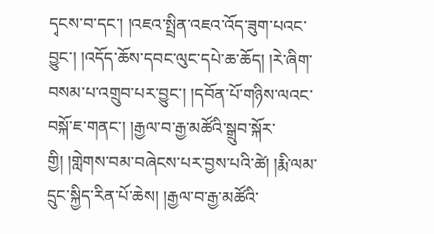དྭངས་བ་དང་། །འཇའ་སྤྲིན་འཇའ་འོད་ཟུག་པའང་བྱུང་། །འདོད་ཆོས་དབང་ལུང་དཔེ་ཆ་ཆོད། །རེ་ཞིག་བསམ་པ་འགྲུབ་པར་བྱུང་། །དབོན་པོ་གཉིས་ལའང་བསྐོ་ཇ་གནང་། །རྒྱལ་བ་རྒྱ་མཚོའི་སྒྲུབ་སྐོར་གྱི། །གླེགས་བམ་བཞེངས་པར་བྱས་པའི་ཚེ། །རྨི་ལམ་དྲུང་སྐྱིད་རིན་པོ་ཆེས། །རྒྱལ་བ་རྒྱ་མཚོའི་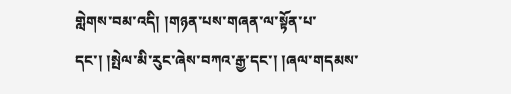གླེགས་བམ་འདི། །གཉན་པས་གཞན་ལ་སྟོན་པ་དང་། །སྤེལ་མི་རུང་ཞེས་བཀའ་རྒྱ་དང་། །ཞལ་གདམས་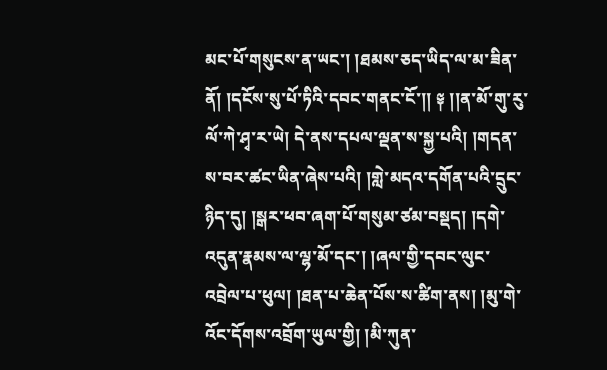མང་པོ་གསུངས་ན་ཡང་། །ཐམས་ཅད་ཡིད་ལ་མ་ཟིན་ནོ། །དངོས་སུ་པོ་ཏིའི་དབང་གནང་ངོ་།། ༈ །།ན་མོ་གུ་རུ་ལོ་ཀེ་ཤྭ་ར་ཡེ། དེ་ནས་དཔལ་ལྡན་ས་སྐྱ་པའི། །གདན་ས་བར་ཚང་ཡིན་ཞེས་པའི། །གླེ་མདའ་དགོན་པའི་དྲུང་ཉིད་དུ། །སྒར་ཕབ་ཞག་པོ་གསུམ་ཙམ་བསྡད། །དགེ་འདུན་རྣམས་ལ་ལྷ་མོ་དང་། །ཞལ་གྱི་དབང་ལུང་འབྲེལ་པ་ཕུལ། །ཐན་པ་ཆེན་པོས་ས་ཚིག་ནས། །མུ་གེ་འོང་དོགས་འབྲོག་ཡུལ་གྱི། །མི་ཀུན་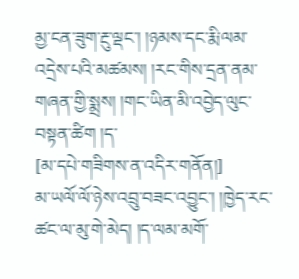མྱ་ངན་ཟུག་རྔུ་ལྡང་། །ཉམས་དང་རྨི་ལམ་འདྲེས་པའི་མཚམས། །རང་གིས་དྲན་ནམ་གཞན་གྱི་སྨྲས། །གང་ཡིན་མི་འབྱེད་ལུང་བསྟན་ཚིག །ད་
[མ་དཔེ་གཟིགས་ན་འདིར་གནོན།]
མ་ཡལོ་ལོ་ཉེས་འབྲུ་བཟང་འབྱུང་། །ཁྱེད་རང་ཚང་ལ་མུ་གེ་མེད། །ད་ལམ་མགོ་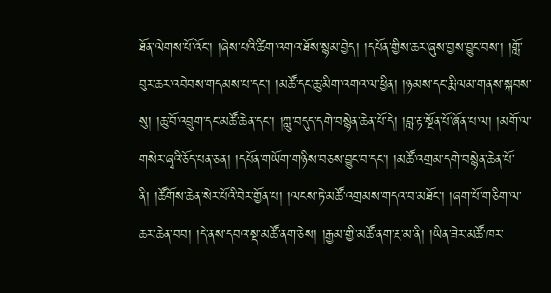ཐོན་ལེགས་པོ་འོང་། །ཞེས་པའི་ཚིག་འགའ་ཐོས་སྙམ་བྱེད། །དཔོན་གྱིས་ཆར་ཞུས་བྱས་བྱུང་བས་། །གློ་བུར་ཆར་འབེབས་གདམས་པ་དང་། །མཚོ་དང་ཆུ་མིག་འགའ་ལ་ཕྱིན། །ཉམས་དང་རྨི་ལམ་གནས་སྐབས་སུ། །ཆུ་བོ་འབྲུག་དང་མཚོ་ཆེན་དང་། །ཀླུ་བདུད་དགེ་བསྙེན་ཆེན་པོ་དེ། །བླ་རྟ་སྔོན་པོ་ཞོན་པ་ལ། །མགོ་ལ་གསེར་ཞྭའི་ཅོད་པན་ཅན། །དཔོན་གཡོག་གཉིས་བཅས་བྱུང་བ་དང་། །མཚོ་འགྲམ་དགེ་བསྙེན་ཆེན་པོ་ནི། །ཚོགོས་ཆེན་སེར་པོའི་བེར་གྱོན་པ། །ལངས་ཏེ་མཚོ་འགྲམས་གདའ་བ་མཐོང་། །ཞག་པོ་གཅིག་ལ་ཆར་ཆེན་བབ། །དེ་ནས་དབའ་སྡ་མཚོ་ནག་ཅེས། །རྒྱམ་གྱི་མཚོ་ནག་རྔ་མ་ནི། །ཡིན་ཟེར་མཚོ་ཁར་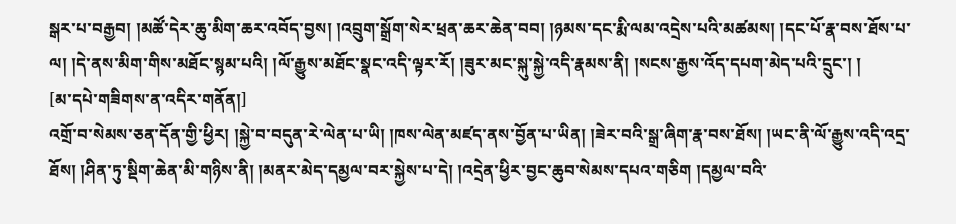སྒར་པ་བརྒྱབ། །མཚོ་དེར་ཆུ་མིག་ཆར་འབོད་བྱས། །འབྲུག་སྒྲོག་སེར་ཕྲན་ཆར་ཆེན་བབ། །ཉམས་དང་རྨི་ལམ་འདྲེས་པའི་མཚམས། །དང་པོ་རྣ་བས་ཐོས་པ་ལ། །དེ་ནས་མིག་གིས་མཐོང་སྙམ་པའི། །ལོ་རྒྱུས་མཐོང་སྣང་འདི་ལྟར་རོ། །ཟུར་མང་སྐུ་སྐྱེ་འདི་རྣམས་ནི། །སངས་རྒྱས་འོད་དཔག་མེད་པའི་དྲུང་། །
[མ་དཔེ་གཟིགས་ན་འདིར་གནོན།]
འགྲོ་བ་སེམས་ཅན་དོན་གྱི་ཕྱིར། །སྐྱེ་བ་བདུན་རེ་ལེན་པ་ཡི། །ཁས་ལེན་མཛད་ནས་བྱོན་པ་ཡིན། །ཟེར་བའི་སྒྲ་ཞིག་རྣ་བས་ཐོས། །ཡང་ནི་ལོ་རྒྱུས་འདི་འདྲ་ཐོས། །ཤིན་ཏུ་སྡིག་ཆེན་མི་གཉིས་ནི། །མནར་མེད་དམྱལ་བར་སྐྱེས་པ་དེ། །འདྲེན་ཕྱིར་བྱང་ཆུབ་སེམས་དཔའ་གཅིག །དམྱལ་བའི་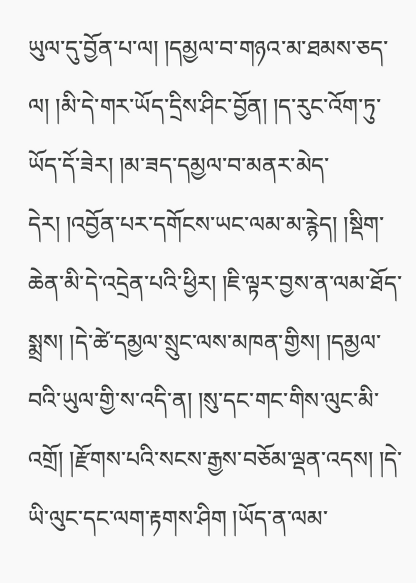ཡུལ་དུ་བྱོན་པ་ལ། །དམྱལ་བ་གཉའ་མ་ཐམས་ཅད་ལ། །མི་དེ་གར་ཡོད་དྲིས་ཤིང་བྱོན། །ད་རུང་འོག་ཏུ་ཡོད་དོ་ཟེར། །མ་ཟད་དམྱལ་བ་མནར་མེད་དེར། །འབྱོན་པར་དགོངས་ཡང་ལམ་མ་རྙེད། །སྡིག་ཆེན་མི་དེ་འདྲེན་པའི་ཕྱིར། །ཇི་ལྟར་བྱས་ན་ལམ་ཐོད་སྨྲས། །དེ་ཚེ་དམྱལ་སྲུང་ལས་མཁན་གྱིས། །དམྱལ་བའི་ཡུལ་གྱི་ས་འདི་ན། །སུ་དང་གང་གིས་ལུང་མི་འགྲོ། །རྫོགས་པའི་སངས་རྒྱས་བཅོམ་ལྡན་འདས། །དེ་ཡི་ལུང་དང་ལག་རྟགས་ཤིག །ཡོད་ན་ལམ་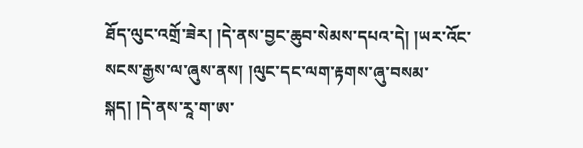ཐོད་ལུང་འགྲོ་ཟེར། །དེ་ནས་བྱང་ཆུབ་སེམས་དཔའ་དེ། །ཡར་འོང་སངས་རྒྱས་ལ་ཞུས་ནས། །ལུང་དང་ལག་རྟགས་ཞུ་བསམ་སྐད། །དེ་ནས་རཱ་ག་ཨ་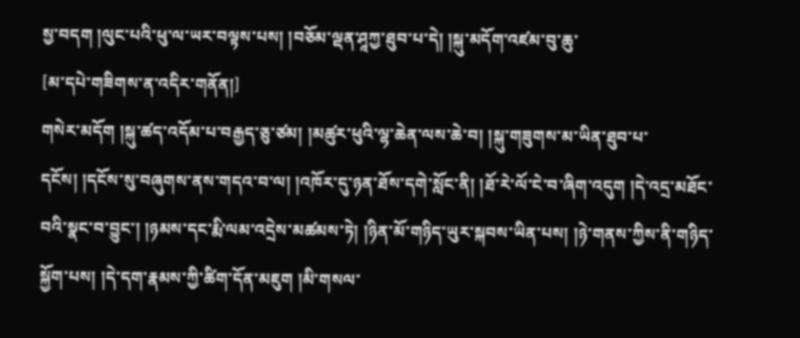སྱ་བདག །ལུང་པའི་ཕུ་ལ་ཡར་བལྟས་པས། །བཅོམ་ལྡན་ཤཱཀྱ་ཐུབ་པ་དེ། །སྐུ་མདོག་འཛམ་བུ་ཆུ་
[མ་དཔེ་གཟིགས་ན་འདིར་གནོན།]
གསེར་མདོག །སྐུ་ཚད་འདོམ་པ་བརྒྱད་ཅུ་ཙམ། །མཚུར་ཕུའི་ལྷ་ཆེན་ལས་ཆེ་བ། །སྐུ་གཟུགས་མ་ཡིན་ཐུབ་པ་དངོས། །དངོས་སུ་བཞུགས་ནས་གདའ་བ་ལ། །འཁོར་དུ་ཉན་ཐོས་དགེ་སློང་ནི། །ཐོ་རེ་ལོ་ངེ་བ་ཞིག་འདུག །དེ་འདྲ་མཐོང་བའི་སྣང་བ་བྱུང་། །ཉམས་དང་རྨི་ལམ་འདྲེས་མཚམས་ཏེ། །ཉིན་མོ་གཉིད་ཡུར་སྐབས་ཡིན་པས། །ཉེ་གནས་ཀྱིས་ནི་གཉིད་སྐྱོག་པས། །དེ་དག་རྣམས་ཀྱི་ཚིག་དོན་མཇུག །མི་གསལ་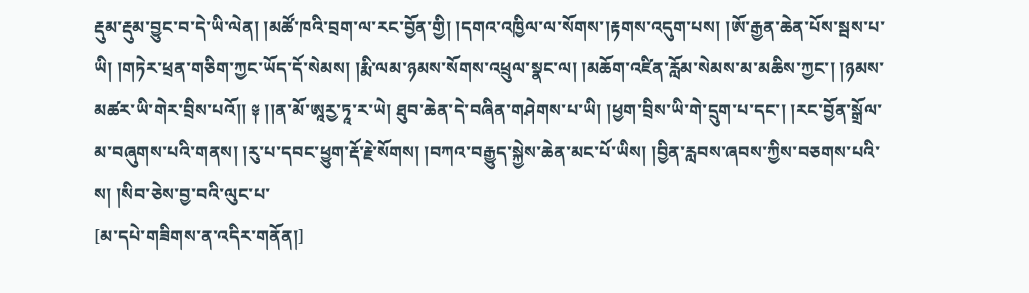རྡུམ་རྡུམ་བྱུང་བ་དེ་ཡི་ལེན། །མཚོ་ཁའི་བྲག་ལ་རང་བྱོན་གྱི། །དགའ་འཁྱིལ་ལ་སོགས་།རྟགས་འདུག་པས། །ཨོ་རྒྱན་ཆེན་པོས་སྦས་པ་ཡི། །གཏེར་ཕྲན་གཅིག་ཀྱང་ཡོད་དོ་སེམས། །རྨི་ལམ་ཉམས་སོགས་འཕྲུལ་སྣང་ལ། །མཆོག་འཛིན་རློམ་སེམས་མ་མཆིས་ཀྱང་། །ཉམས་མཚར་ཡི་གེར་བྲིས་པའོ།། ༈ །།ན་མོ་ཨཱརྱ་ཏཱ་ར་ཡེ། ཐུབ་ཆེན་དེ་བཞིན་གཤེགས་པ་ཡི། །ཕྱག་བྲིས་ཡི་གེ་དྲུག་པ་དང་། །རང་བྱོན་སྒྲོལ་མ་བཞུགས་པའི་གནས། །རུ་པ་དབང་ཕྱུག་རྡོ་རྗེ་སོགས། །བཀའ་བརྒྱུད་སྐྱེས་ཆེན་མང་པོ་ཡིས། །བྱིན་རླབས་ཞབས་ཀྱིས་བཅགས་པའི་ས། །སིབ་ཅེས་བྱ་བའི་ལུང་པ་
[མ་དཔེ་གཟིགས་ན་འདིར་གནོན།]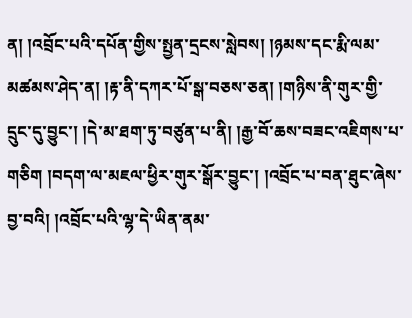ན། །འབྲོང་པའི་དཔོན་གྱིས་སྤྱན་དྲངས་སླེབས། །ཉམས་དང་རྨི་ལམ་མཚམས་ཤེད་ན། །རྟ་ནི་དཀར་པོ་སྒ་བཅས་ཅན། །གཉིས་ནི་གུར་གྱི་དྲུང་དུ་བྱུང་། །དེ་མ་ཐག་ཏུ་བཙུན་པ་ནི། །རྒྱ་བོ་ཆས་བཟང་འཇིགས་པ་གཅིག །བདག་ལ་མཇལ་ཕྱིར་གུར་སྒོར་བྱུང་། །འབྲོང་པ་བན་ཐུང་ཞེས་བྱ་བའི། །འབྲོང་པའི་ལྷ་དེ་ཡིན་ནམ་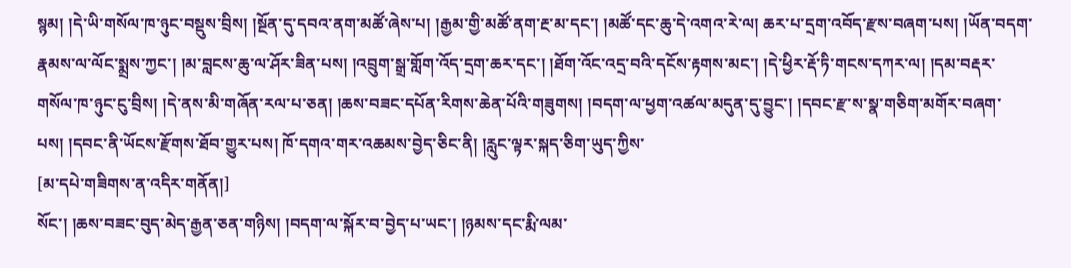སྙམ། །དེ་ཡི་གསོལ་ཁ་ཉུང་བསྡུས་བྲིས། །སྔོན་དུ་དབའ་ནག་མཚོ་ཞེས་པ། །རྒྱམ་གྱི་མཚོ་ནག་རྔ་མ་དང་། །མཚོ་དང་ཆུ་དེ་འགའ་རེ་ལ། ཆར་པ་དྲག་འབོད་རྫས་བཞག་པས། །ཡོན་བདག་རྣམས་ལ་ལོང་སྨྲས་ཀྱང་། །མ་བླངས་ཆུ་ལ་ཤོར་ཟིན་པས། །འབྲུག་སྒྲ་གློག་འོད་དྲག་ཆར་དང་། །ཐོག་འོང་འདྲ་བའི་དངོས་རྟགས་མང་། །དེ་ཕྱིར་རྡོ་ཏི་གངས་དཀར་ལ། །དམ་བརྡར་གསོལ་ཁ་ཉུང་ངུ་བྲིས། །དེ་ནས་མི་གཞོན་རལ་པ་ཅན། །ཆས་བཟང་དཔོན་རིགས་ཆེན་པོའི་གཟུགས། །བདག་ལ་ཕྱག་འཚལ་མདུན་དུ་བྱུང་། །དབང་རྫ་ས་སྣ་གཅིག་མགོར་བཞག་པས། །དབང་ནི་ཡོངས་རྫོགས་ཐོབ་གྱུར་པས། ཁོ་དགའ་གར་འཆམས་བྱེད་ཅིང་ནི། །རླུང་ལྟར་སྐད་ཅིག་ཡུད་ཀྱིས་
[མ་དཔེ་གཟིགས་ན་འདིར་གནོན།]
སོང་། །ཆས་བཟང་བུད་མེད་རྒྱན་ཅན་གཉིས། །བདག་ལ་སྐོར་བ་བྱེད་པ་ཡང་། །ཉམས་དང་རྨི་ལམ་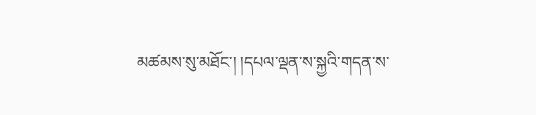མཚམས་སུ་མཐོང་། །དཔལ་ལྡན་ས་སྐྱའི་གདན་ས་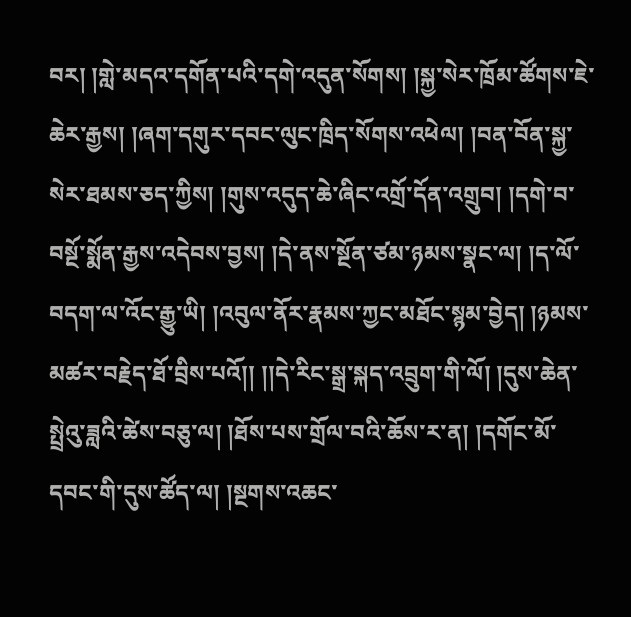བར། །གླེ་མདའ་དགོན་པའི་དགེ་འདུན་སོགས། །སྐྱ་སེར་ཁྲོམ་ཚོགས་ཇེ་ཆེར་རྒྱས། །ཞག་དགུར་དབང་ལུང་ཁྲིད་སོགས་འཕེལ། །བན་བོན་སྐྱ་སེར་ཐམས་ཅད་ཀྱིས། །གུས་འདུད་ཆེ་ཞིང་འགྲོ་དོན་འགྲུབ། །དགེ་བ་བསྔོ་སྨོན་རྒྱས་འདེབས་བྱས། །དེ་ནས་སྔོན་ཙམ་ཉམས་སྣང་ལ། །ད་ལོ་བདག་ལ་འོང་རྒྱུ་ཡི། །འབུལ་ནོར་རྣམས་ཀྱང་མཐོང་སྙམ་བྱེད། །ཉམས་མཚར་བརྗེད་ཐོ་བྲིས་པའོ།། །།དེ་རིང་སྒྲ་སྐད་འབྲུག་གི་ལོ། །དུས་ཆེན་སྤྲེའུ་ཟླའི་ཚེས་བཅུ་ལ། །ཐོས་པས་གྲོལ་བའི་ཆོས་ར་ན། །དགོང་མོ་དབང་གི་དུས་ཚོད་ལ། །སྔགས་འཆང་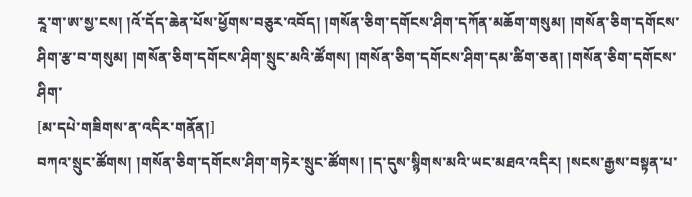རཱ་ག་ཨ་སྱ་ངས། །འོ་དོད་ཆེན་པོས་ཕྱོགས་བཅུར་འབོད། །གསོན་ཅིག་དགོངས་ཤིག་དཀོན་མཆོག་གསུམ། །གསོན་ཅིག་དགོངས་ཤིག་རྩ་བ་གསུམ། །གསོན་ཅིག་དགོངས་ཤིག་སྲུང་མའི་ཚོགས། །གསོན་ཅིག་དགོངས་ཤིག་དམ་ཚིག་ཅན། །གསོན་ཅིག་དགོངས་ཤིག་
[མ་དཔེ་གཟིགས་ན་འདིར་གནོན།]
བཀའ་སྲུང་ཚོགས། །གསོན་ཅིག་དགོངས་ཤིག་གཏེར་སྲུང་ཚོགས། །ད་དུས་སྙིགས་མའི་ཡང་མཐའ་འདིར། །སངས་རྒྱས་བསྟན་པ་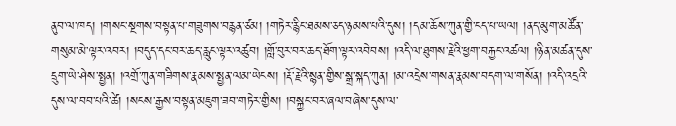ནུབ་ལ་ཁད། །གསང་སྔགས་བསྟན་པ་གཟུགས་བརྙན་ཙམ། །གཏེར་རྙིང་ཐམས་ཅད་ཉམས་པའི་དུས། །དམ་ཆོས་ཀུན་གྱི་ངད་པ་ཡལ། །ནད་མུག་མཚོན་གསུམ་མེ་ལྟར་འབར། །བདུད་དང་བར་ཆད་རླུང་ལྟར་འཚུབ། །གློ་བུར་བར་ཆད་ཐོག་ལྟར་འབེབས། །འདི་ལ་ཐུགས་རྗེའི་ཕྱག་བརྐྱང་འཚལ། །ཉིན་མཚན་དུས་དྲུག་ཡེ་ཤེས་སྤྱན། །འགྲོ་ཀུན་གཟིགས་རྣམས་སྤྱན་ལམ་ཡེངས། །རྡོ་རྗེའི་སྙན་གྱིས་སྒྲ་སྐད་ཀུན། །མ་འདྲེས་གསན་རྣམས་བདག་ལ་གསོན། །འདི་འདྲའི་དུས་ལ་བབ་པའི་ཚེ། །སངས་རྒྱས་བསྟན་མཇུག་ཟབ་གཏེར་གྱིས། །བསྐྱང་བར་ཞལ་བཞེས་དུས་ལ་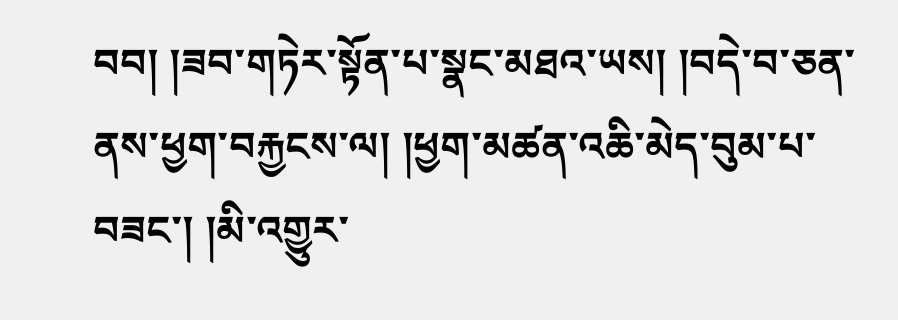བབ། །ཟབ་གཏེར་སྟོན་པ་སྣང་མཐའ་ཡས། །བདེ་བ་ཅན་ནས་ཕྱག་བརྐྱངས་ལ། །ཕྱག་མཚན་འཆི་མེད་བུམ་པ་བཟང་། །མི་འགྱུར་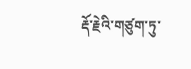རྡོ་རྗེའི་གཙུག་ཏུ་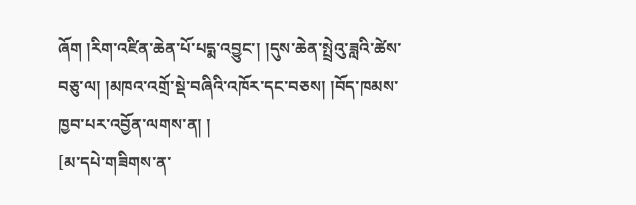ཞོག །རིག་འཛིན་ཆེན་པོ་པདྨ་འབྱུང་། །དུས་ཆེན་སྤྲེའུ་ཟླའི་ཚེས་བཅུ་ལ། །མཁའ་འགྲོ་སྡེ་བཞིའི་འཁོར་དང་བཅས། །བོད་ཁམས་ཁྱབ་པར་འབྱོན་ལགས་ན། །
[མ་དཔེ་གཟིགས་ན་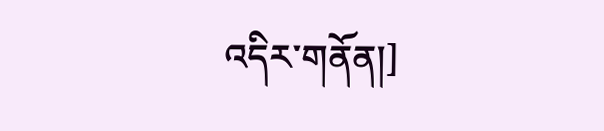འདིར་གནོན།]